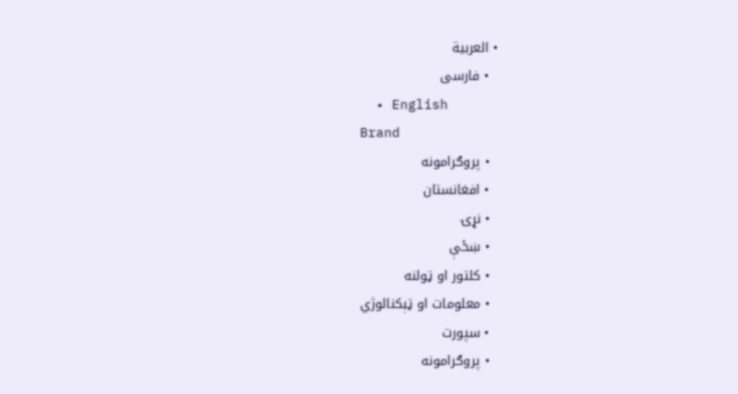• العربية
  • فارسی
  • English
Brand
  • پروګرامونه
  • افغانستان
  • نړۍ
  • ښځې
  • کلتور او ټولنه
  • معلومات او ټېکنالوژي
  • سپورت
  • پروګرامونه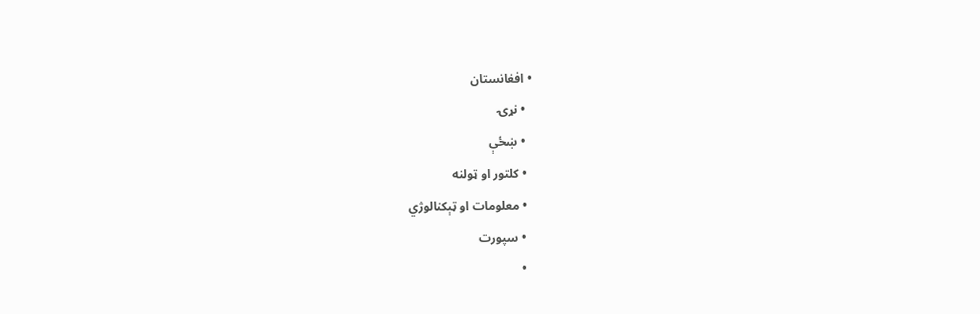• افغانستان
  • نړۍ
  • ښځې
  • کلتور او ټولنه
  • معلومات او ټېکنالوژي
  • سپورت
  •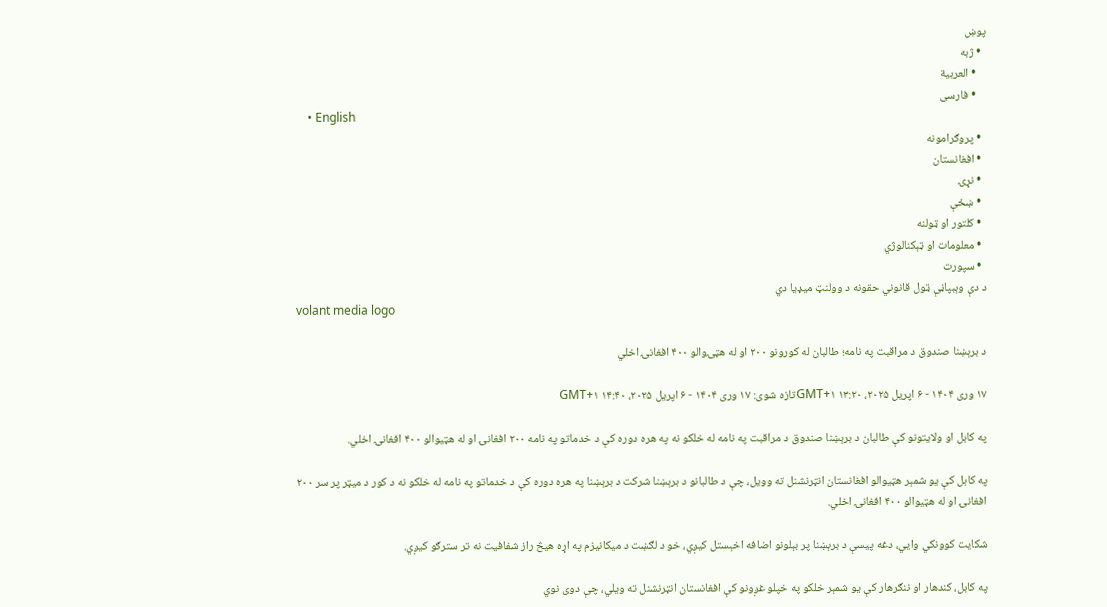پوښ
  • ژبه
    • العربية
    • فارسی
    • English
  • پروګرامونه
  • افغانستان
  • نړۍ
  • ښځې
  • کلتور او ټولنه
  • معلومات او ټېکنالوژي
  • سپورت
د دې وېبپاڼې ټول قانوني حقونه د وولنټ میډیا دي
volant media logo

د برېښنا صندوق د مراقبت په نامه؛ طالبان له کورونو ۲۰۰ او له هټۍوالو ۴۰۰ افغانۍ اخلي

۱۷ وری ۱۴۰۴ - ۶ اپریل ۲۰۲۵، ۱۳:۲۰ GMT+۱تازه شوی: ۱۷ وری ۱۴۰۴ - ۶ اپریل ۲۰۲۵، ۱۴:۴۰ GMT+۱

په کابل او ولایتونو کې طالبان د برېښنا صندوق د مراقبت په نامه له خلکو نه په هره دوره کې د خدماتو په نامه ۲۰۰ افغانۍ او له هټیوالو ۴۰۰ افغانۍ اخلي.

په کابل کې یو شمېر هټیوالو افغانستان انټرنشنل ته وویل، چې د طالبانو د برېښنا شرکت د برېښنا په هره دوره کې د خدماتو په نامه له خلکو نه د کور د میټر پر سر ۲۰۰ افغانۍ او له هټیوالو ۴۰۰ افغانۍ اخلي.

شکایت کوونکي وايي، دغه پیسې د برېښنا پر بېلونو اضافه اخېستل کیږي، خو د لګښت د میکانیزم په اړه هیڅ راز شفافیت نه تر سترګو کیږي.

په کابل، کندهار او ننګرهار کې یو شمېر خلکو په خپلو غږونو کې افغانستان انټرنشنل ته ویلي، چې دوی نوي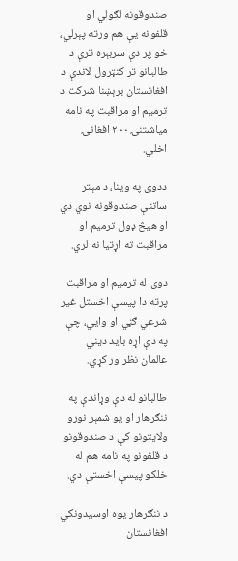صندوقونه لګولي او قلفونه یې هم ورته پېرلي، خو پر دې سربېره ترې د طالبانو تر کنټرول لاندې د افغانستان برېښنا شرکت د ترمیم او مراقبت په نامه میاشتنۍ ۲۰۰ افغانۍ اخلي.

ددوی په وینا، د مېتر ساتنې صندوقونه نوي دي او هیڅ ډول ترمیم او مراقبت ته اړتیا نه لري.

دوی له ترمیم او مراقبت پرته دا پیسې اخستل غیر شرعي ګڼي او وايي، چې په دې اړه باید دیني عالمان نظر ور کړي.

طالبانو له دې وړاندې په ننګرهار او یو شمېر نورو ولایتونو کې د صندوقونو د قلفونو په نامه هم له خلکو پیسې اخستې دي.

د ننګرهار یوه اوسیدونکي افغانستان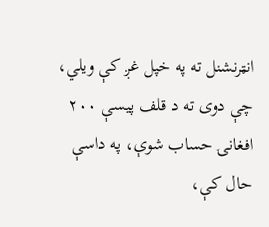انټرنشنل ته په خپل غږ کې ویلي، چې دوی ته د قلف پیسې ۲۰۰ افغانۍ حساب شوې، په داسې حال کې،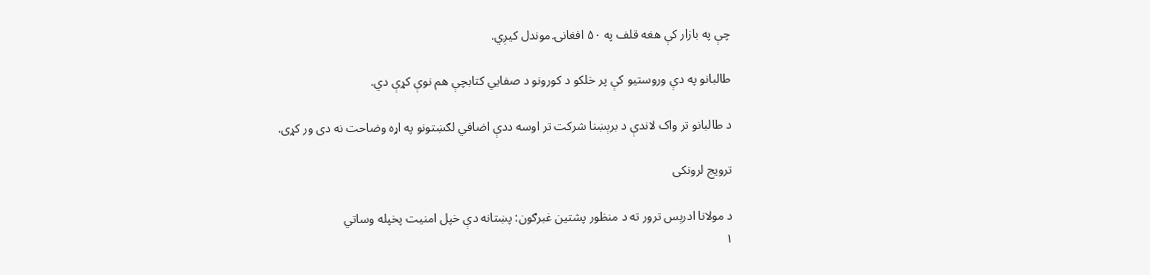چې په بازار کې هغه قلف په ۵۰ افغانۍ موندل کیږي.

طالبانو په دې وروستیو کې پر خلکو د کورونو د صفايي کتابچې هم نوې کړې دي.

د طالبانو تر واک لاندې د برېښنا شرکت تر اوسه ددې اضافي لګښتونو په اړه وضاحت نه دی ور کړی.

ترویج لرونکی

د مولانا ادرېس ترور ته د منظور پشتین غبرګون: پښتانه دې خپل امنیت پخپله وساتي
۱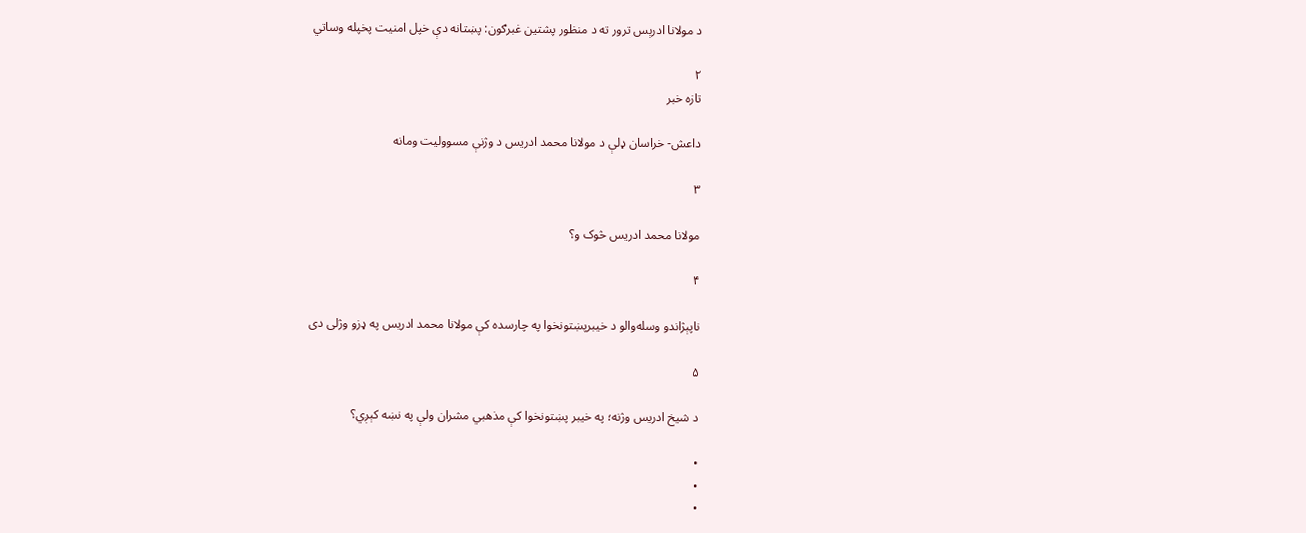د مولانا ادرېس ترور ته د منظور پشتین غبرګون: پښتانه دې خپل امنیت پخپله وساتي

۲
تازه خبر

داعش- خراسان ډلې د مولانا محمد ادریس د وژنې مسوولیت ومانه

۳

مولانا محمد ادریس څوک و؟

۴

ناپېژاندو وسله‌والو د خیبرپښتونخوا په چارسده کې مولانا محمد ادریس په ډزو وژلی دی

۵

د شیخ ادریس وژنه؛ په خیبر پښتونخوا کې مذهبي مشران ولې په نښه کېږي؟

•
•
•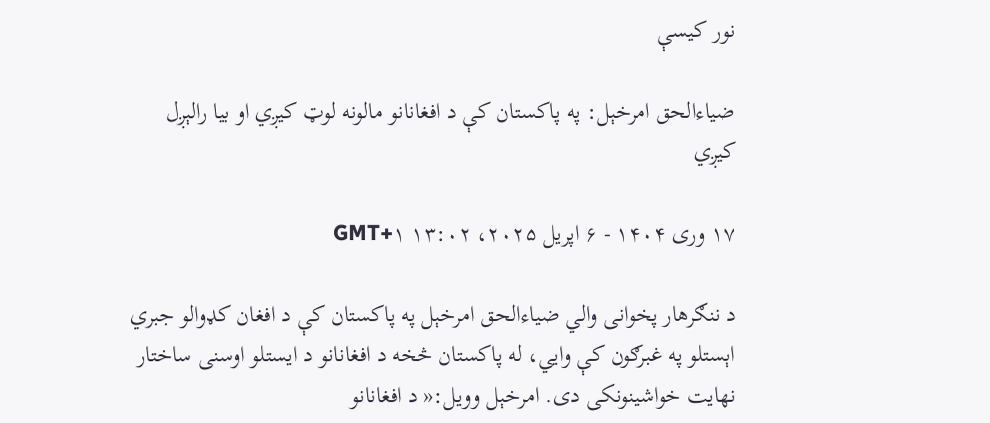نور کیسې

ضیاءالحق امرخېل: په پاکستان کې د افغانانو مالونه لوټ کیږي او بیا رالېږل کیږي

۱۷ وری ۱۴۰۴ - ۶ اپریل ۲۰۲۵، ۱۳:۰۲ GMT+۱

د ننګرهار پخوانی والي ضیاءالحق امرخېل په پاکستان کې د افغان کډوالو جبري اېستلو په غبرګون کې وايي، له پاکستان څخه د افغانانو د ایستلو اوسنی ساختار نهایت خواشینونکی دی. امرخېل وویل:« د افغانانو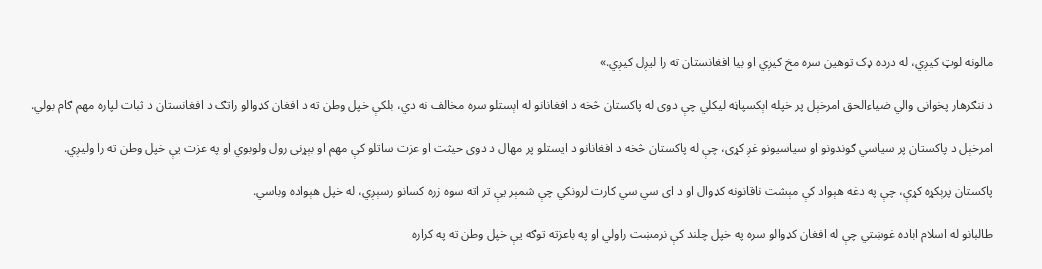مالونه لوټ کیږي، له درده ډک توهین سره مخ کیږي او بیا افغانستان ته را لیږل کیږي.»

د ننګرهار پخوانی والي ضیاءالحق امرخېل پر خپله اېکسپاڼه لیکلي چې دوی له پاکستان څخه د افغانانو له اېستلو سره مخالف نه دي، بلکې خپل وطن ته د افغان کډوالو راتګ د افغانستان د ثبات لپاره مهم ګام بولي.

امرخېل د پاکستان پر سیاسي ګوندونو او سیاسيونو غږ کړی، چې له پاکستان څخه د افغانانو د ایستلو پر مهال د دوی حیثت او عزت ساتلو کې مهم او بېړنی رول ولوبوي او په عزت یې خپل وطن ته را ولیږي.

پاکستان پرېکړه کړې، چې په دغه هېواد کې مېشت ناقانونه کډوال او د ای سي سي کارت لرونکي چې شمېر یې تر اته سوه زره کسانو رسېږي، له خپل هېواده وباسي.

طالبانو له اسلام اباده غوښتي چې له افغان کډوالو سره په خپل چلند کې نرمښت راولي او په باعزته توګه یې خپل وطن ته په کراره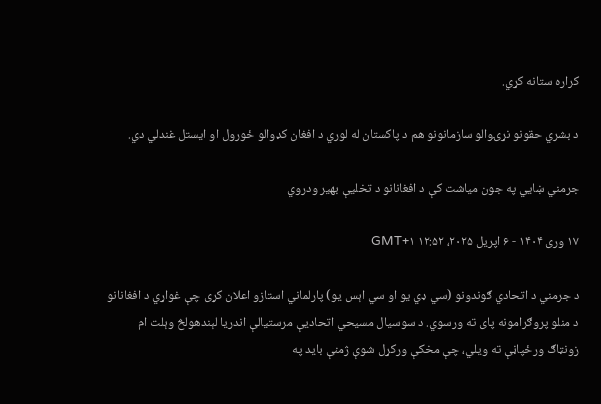کراره ستانه کړي.

د بشري حقونو نړۍوالو سازمانونو هم د پاکستان له لوري د افغان کډوالو ځورول او ایستل غندلي دي.

جرمني ښايي په جون میاشت کې د افغانانو د تخلیې بهیر ودروي

۱۷ وری ۱۴۰۴ - ۶ اپریل ۲۰۲۵، ۱۲:۵۲ GMT+۱

د جرمني د اتحادي ګوندونو (سي ډي یو او سي اېس یو) پارلماني استازو اعلان کړی چې غواړي د افغانانو د منلو پروګرامونه پای ته ورسوي. د سوسیال مسیحي اتحادیې مرستیالې اندریا لېندهولڅ وېلت ام زونټاګ ورځپاڼې ته ویلي، چې مخکې ورکړل شوې ژمنې باید په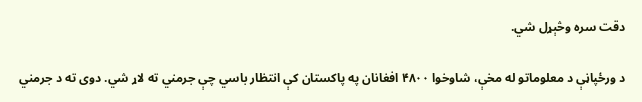دقت سره وڅېړل شي.

د ورځپاڼې د معلوماتو له مخې، شاوخوا ۴۸۰۰ افغانان په پاکستان کې انتظار باسي چې جرمني ته لاړ شي. دوی ته د جرمني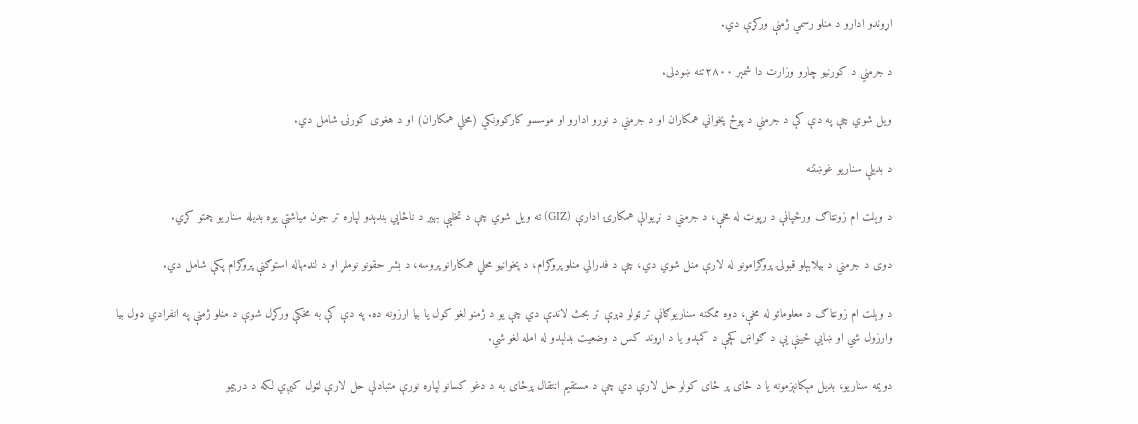اړوندو ادارو د منلو رسمي ژمنې ورکړې دي.

د جرمني د کورنیو چارو وزارت دا شمېر ۲۸۰۰تنه ښودلی.

ویل شوي چې په دې کې د جرمني د پوځ پخواني همکاران او د جرمني د نورو ادارو او موسسو کارکوونکي (محلي همکاران) او د هغوی کورنۍ شامل دي.

د بدیلې سناریو غوښتنه

د وېلت ام زونټاګ ورځپاڼې د رپوټ له مخې، د جرمني د نړیوالې همکارۍ ادارې (GIZ) ته ویل شوي چې د تخلیې بهیر د ناڅاپي بندېدو لپاره تر جون میاشتې یوه بدیله سناریو چمتو کړي.

دوی د جرمني د بیلابېلو قبولۍ پروګرامونو له لارې منل شوي دي، چې د فدرالي منلو پروګرام، د پخوانیو محلي همکارانو پروسه، د بشر حقونو نوملړ او د لنډمهاله استوګنې پروګرام پکې شامل دي.

د وېلت ام زونټاګ د معلوماتو له مخې، دوه ممکنه سناریوګانې تر ټولو ډېرې تر بحث لاندې دي چې یو د ژمنو لغو کول یا بیا ارزونه ده. په دې کې به مخکې ورکړل شوې د منلو ژمنې په انفرادي ډول بیا وارزول شي او ښايي ځینې یې د ګواښ کچې د کمېدو یا د اړوند کس د وضعیت بدلېدو له امله لغو شي.

دویمه سناریو، بدیل مېکانېزمونه یا د ځای پر ځای کولو حل لارې دي چې د مستقیم انتقال پرځای به د دغو کسانو لپاره نورې متبادلې حل لارې لټول کیږي لکه د درېیمو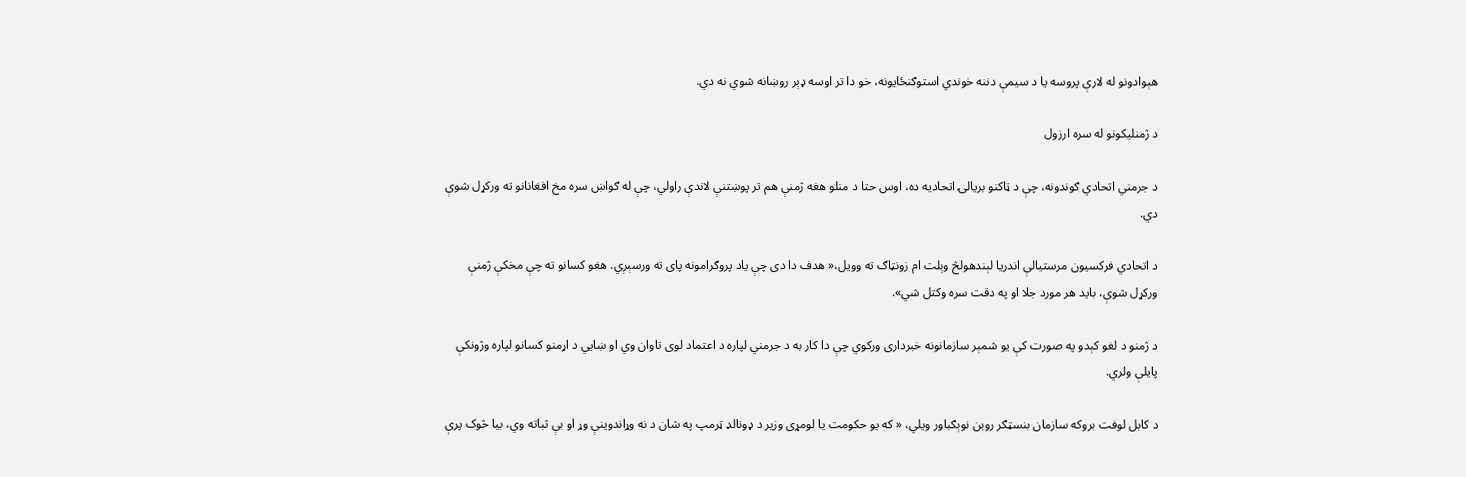هېوادونو له لارې پروسه یا د سیمې دننه خوندي استوګنځایونه، خو دا تر اوسه ډېر روښانه شوي نه دي.

د ژمنلیکونو له سره ارزول

د جرمني اتحادي ګوندونه، چې د ټاکنو بریالۍ اتحادیه ده، اوس حتا د منلو هغه ژمنې هم تر پوښتنې لاندې راولي، چې له ګواښ سره مخ افغانانو ته ورکړل شوې دي.

د اتحادي فرکسیون مرستیالې اندریا لېندهولڅ وېلت ام زونټاګ ته وویل،« هدف دا دی چې یاد پروګرامونه پای ته ورسېږي. هغو کسانو ته چې مخکې ژمنې ورکړل شوې، باید هر مورد جلا او په دقت سره وکتل شي».

د ژمنو د لغو کېدو په صورت کې یو شمېر سازمانونه خبرداری ورکوي چې دا کار به د جرمني لپاره د اعتماد لوی تاوان وي او ښايي د اړمنو کسانو لپاره وژونکې پایلې ولري.

د کابل لوفت بروکه سازمان بنسټګر روبن نوېګباور ویلي، « که یو حکومت یا لومړی وزیر د ډونالډ ټرمپ په شان د نه وړاندوینې وړ او بې ثباته وي، بیا څوک پرې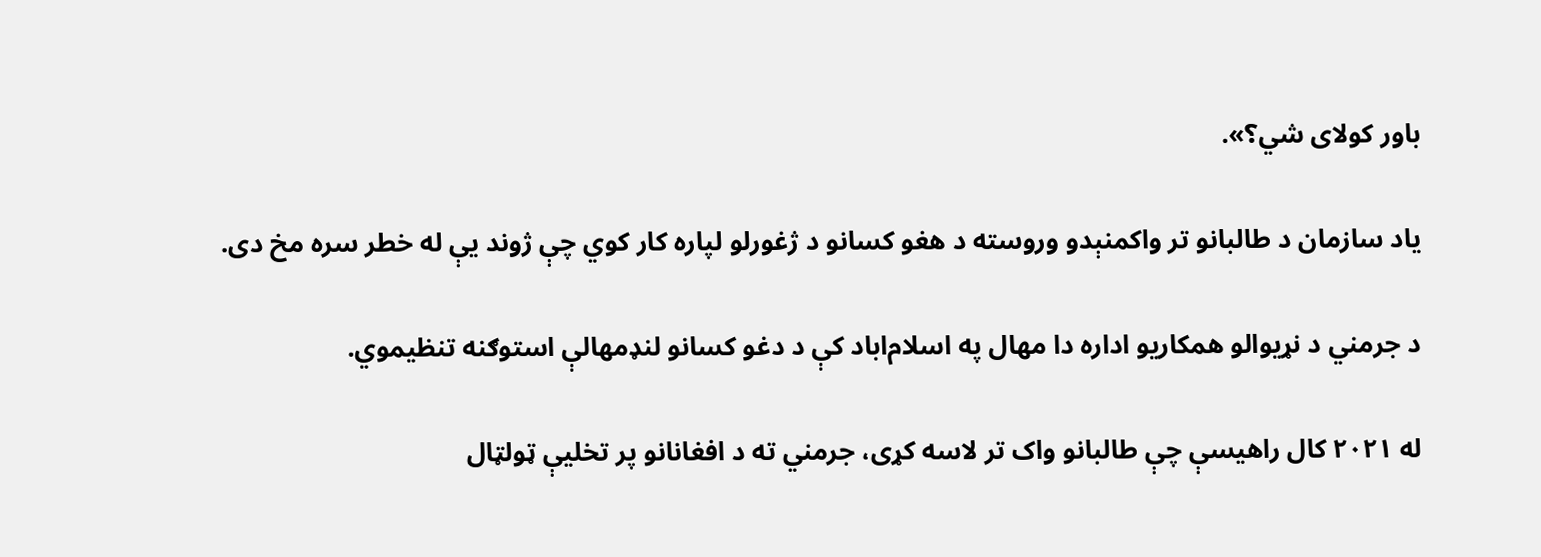باور کولای شي؟».

یاد سازمان د طالبانو تر واکمنېدو وروسته د هغو کسانو د ژغورلو لپاره کار کوي چې ژوند یې له خطر سره مخ دی.

د جرمني د نړیوالو همکاریو اداره دا مهال په اسلام‌اباد کې د دغو کسانو لنډمهالې استوګنه تنظیموي.

له ۲۰۲۱ کال راهیسې چې طالبانو واک تر لاسه کړی، جرمني ته د افغانانو پر تخلیې ټولټال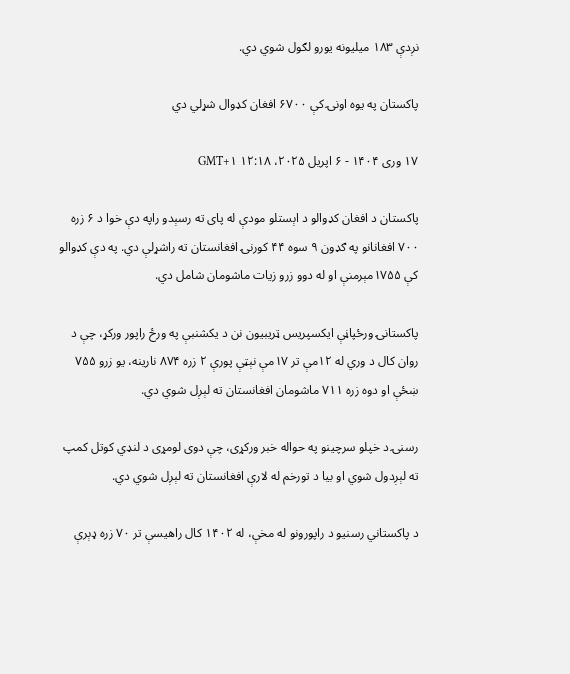نږدې ۱۸۳ میلیونه یورو لګول شوي دي.

پاکستان په یوه اونۍ کې ۶۷۰۰ افغان کډوال شړلي دي

۱۷ وری ۱۴۰۴ - ۶ اپریل ۲۰۲۵، ۱۲:۱۸ GMT+۱

پاکستان د افغان کډوالو د اېستلو مودې له پای ته رسېدو راپه دې خوا د ۶ زره ۷۰۰ افغانانو په ګډون ۹ سوه ۴۴ کورنۍ افغانستان ته راشړلې دي. په دې کډوالو کې ۱۷۵۵مېرمنې او له دوو زرو زیات ماشومان شامل دي.

پاکستانۍ ورځپاڼې ایکسپریس ټریبیون نن د یکشنبې په ورځ راپور ورکړ، چې د روان کال د وري له ۱۲مې تر ۱۷مې نېټې پورې ۲ زره ۸۷۴ نارینه، یو زرو ۷۵۵ ښځې او دوه زره ۷۱۱ ماشومان افغانستان ته لېږل شوي دي.

رسنۍ د خپلو سرچینو په حواله خبر ورکړی، چې دوی لومړی د لنډي کوتل کمپ ته لېږدول شوي او بیا د تورخم له لارې افغانستان ته لېږل شوي دي.

د پاکستاني رسنیو د راپورونو له مخې، له ۱۴۰۲ کال راهیسې تر ۷۰ زره ډېرې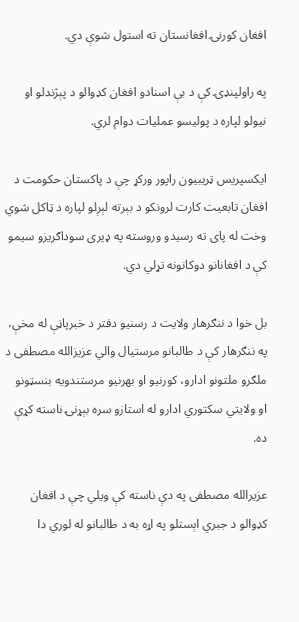افغان کورنۍ افغانستان ته استول شوې دي.

په راولپنډۍ کې د بې اسنادو افغان کډوالو د پېژندلو او نیولو لپاره د پولیسو عملیات دوام لري.

ایکسپریس ټریبیون راپور ورکړ چې د پاکستان حکومت د افغان تابعیت کارت لرونکو د بېرته لېږلو لپاره د ټاکل شوي وخت له پای ته رسیدو وروسته په ډیری سوداګریزو سیمو کې د افغانانو دوکانونه تړلي دي.

بل خوا د ننګرهار ولایت د رسنیو دفتر د خبرپاڼې له مخې، په ننګرهار کې د طالبانو مرستیال والي عزيزالله مصطفی د ملګرو ملتونو ادارو، کورنيو او بهرنيو مرستندويه بنسټونو او ولايتي سکتوري ادارو له استازو سره بېړنۍ ناسته کړې ده.

عزیرالله مصطفی په دې ناسته کې ویلي چې د افغان کډوالو د جبري اېستلو په اړه به د طالبانو له لوري دا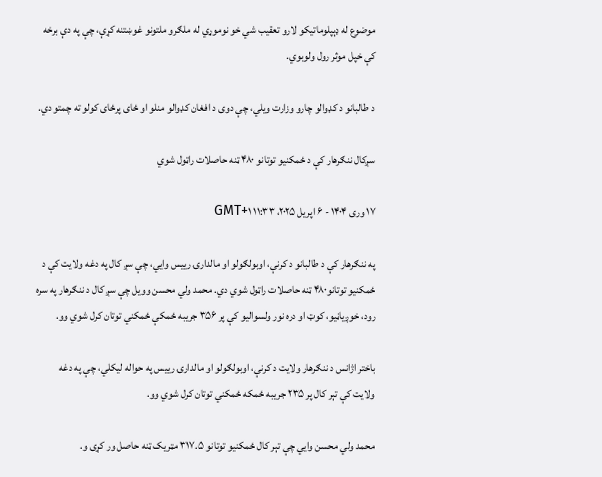موضوع له ډېپلوماتیکو لارو تعقیب شي خو نوموړي له ملګرو ملتونو غوښتنه کړې، چې په دې برخه کې خپل موثر رول ولوبوي.

د طالبانو د کډوالو چارو وزارت ویلي، چې دوی د افغان کډوالو منلو او ځای پرځای کولو ته چمتو دي.

سږکال ننګرهار کې د ځمکنيو توتانو ۴۸۰ ټنه حاصلات راټول شوي

۱۷ وری ۱۴۰۴ - ۶ اپریل ۲۰۲۵، ۱۱:۳۳ GMT+۱

په ننګرهار کې د طالبانو د کرنې، اوبولګولو او مالدارۍ رییس وایي، چې سږ کال په دغه ولایت کې د ځمکنيو توتانو۴۸۰ ټنه حاصلات راټول شوي دي. محمد ولي محسن وویل چې سږ کال د ننګرهار په سره رود، خوږیاڼیو، کوټ او دره نور ولسوالیو کې پر ۳۵۶ جریبه ځمکې ځمکني توتان کرل شوي وو.

باختر اژانس د ننګرهار ولایت د کرنې، اوبولګولو او مالدارۍ رییس په حواله لیکلي، چې په دغه ولایت کې تېر کال پر ۲۳۵ جریبه ځمکه ځمکني توتان کرل شوي وو.

محمد ولي محسن وايي چې تېر کال ځمکنيو توتانو ۳۱۷.۵ مټریک ټنه حاصل ور کړی و.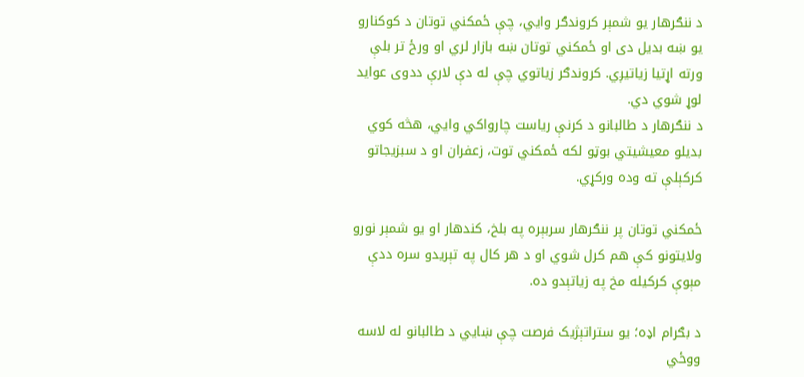د ننګرهار یو شمېر کروندګر وایي، چې ځمکني توتان د کوکنارو یو ښه بدیل دی او ځمکني توتان ښه بازار لري او ورځ تر بلې ورته اړتیا زیاتیږي. کروندګر زیاتوي چې له دې لارې ددوی عواید لوړ شوي دي.
د ننګرهار د طالبانو د کرنې ریاست چارواکي وايي، هڅه کوي بدیلو معیشیتي بوټو لکه ځمکني توت، زعفران او د سبزیجاتو کرکېلې ته وده ورکړي.

ځمکني توتان پر ننګرهار سربېره په بلخ، کندهار او یو شمېر نورو ولایتونو کې هم کرل شوي او د هر کال په تېریدو سره ددې مېوې کرکیله مخ په زیاتېدو ده.

د بګرام اډه؛ یو ستراتېژیک فرصت چې ښایي د طالبانو له لاسه ووځي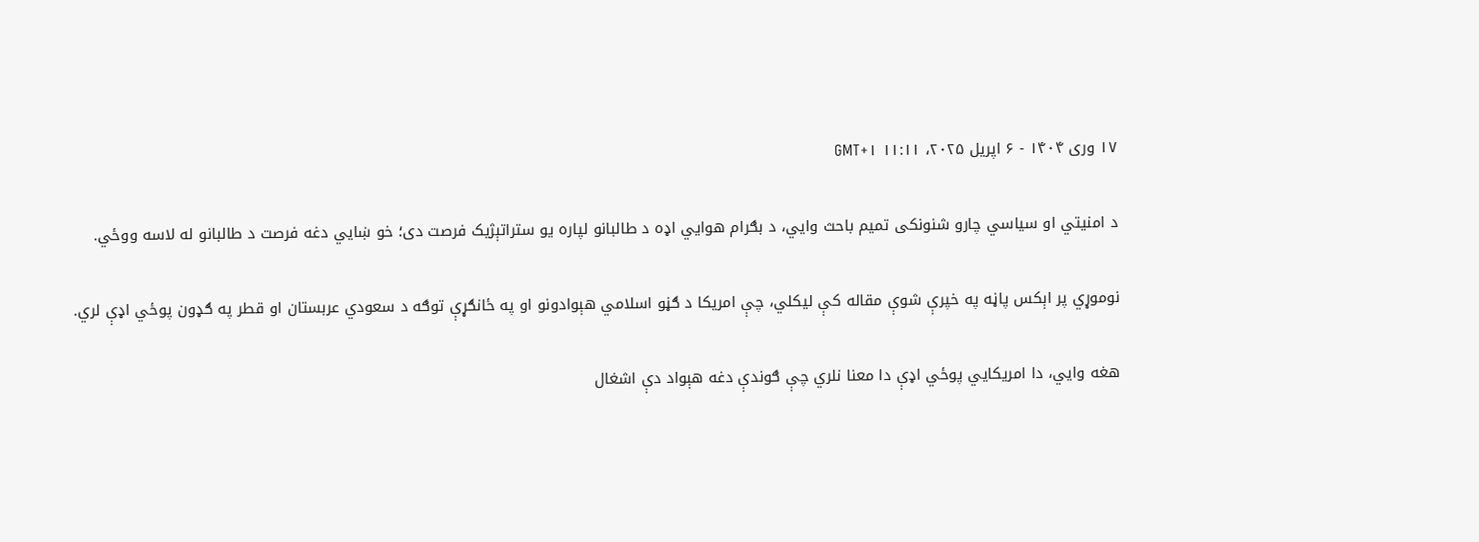۱۷ وری ۱۴۰۴ - ۶ اپریل ۲۰۲۵، ۱۱:۱۱ GMT+۱

د امنیتي او سیاسي چارو شنونکی تمیم باحث وایي، د بګرام هوایي اډه د طالبانو لپاره یو ستراتېژیک فرصت دی؛ خو ښایي دغه فرصت د طالبانو له لاسه ووځي.

نوموړي پر اېکس پاڼه په خپرې شوې مقاله کې لیکلي، چې امریکا د ګڼو اسلامي هېوادونو او په ځانګړې توګه د سعودي عربستان او قطر په ګډون پوځي اډې لري.

هغه وایي، دا امریکایي پوځي اډې دا معنا نلري چې ګوندې دغه هېواد دې اشغال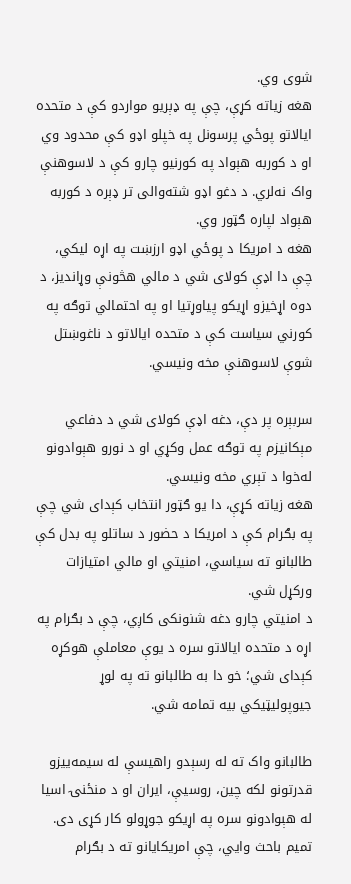شوی وي.
هغه زیاته کړې، چې په ډېریو مواردو کې د متحده ایالاتو پوځي پرسونل په خپلو اډو کې محدود وي او د کوربه هېواد په کورنیو چارو کې د لاسوهنې واک نه‌لري. د دغو اډو شته‌والی تر ډېره د کوربه هېواد لپاره ګټور وي.
هغه د امریکا د پوځي اډو ارزښت په اړه لیکي، چې دا اډې کولای شي د مالي هڅونې وړاندیز، د دوه اړخیزو اړیکو پیاوړتیا او په احتمالي توګه په کورني سیاست کې د متحده ایالاتو د ناغوښتل شوې لاسوهنې مخه ونیسي.

سربېره پر دې، دغه اډې کولای شي د دفاعي مېکانیزم په توګه عمل وکړي او د نورو هېوادونو له‌خوا د تېري مخه ونیسي.
هغه زیاته کړې، دا یو ګټور انتخاب کېدای شي چې په بګرام کې د امریکا د حضور د ساتلو په بدل کې طالبانو ته سیاسي، امنیتي او مالي امتیازات ورکړل شي.
د امنیتي چارو دغه شنونکی کاږي، چې د بګرام په اړه د متحده ایالاتو سره د یوې معاملې هوکړه کېدای شي؛ خو دا به طالبانو ته په لوړ جیوپولیټیکي بیه تمامه شي.

طالبانو واک ته له رسېدو راهیسې له سیمه‌ییزو قدرتونو لکه چین، روسیې، ایران او د منځنۍ اسیا له هېوادونو سره په اړیکو جوړولو کار کړی دی.
تمیم باحث وایي، چې امریکایانو ته د بګرام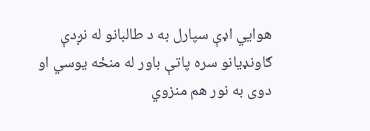هوایي اډې سپارل به د طالبانو له نږدې ګاونډیانو سره پاتې باور له منځه یوسي او دوی به نور هم منزوي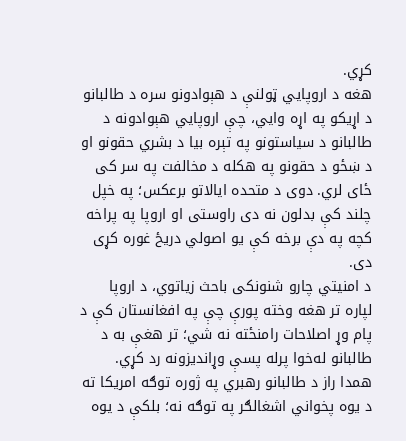کړي.
هغه د اروپایي ټولنې د هېوادونو سره د طالبانو د اړیکو په اړه وایي، چې اروپایي هېوادونه د طالبانو د سیاستونو په تېره بیا د بشري حقونو او د ښځو د حقونو په هکله د مخالفت په سر کی ځای لري. دوی د متحده ایالاتو برعکس؛ په خپل چلند کې بدلون نه دی راوستی او اروپا په پراخه کچه په دې برخه کې یو اصولي دریځ غوره کړی دی.
د امنیتي چارو شنونکی باحث زیاتوي، د اروپا لپاره تر هغه وخته پورې چې په افغانستان کې د پام وړ اصلاحات رامنځته نه شي؛ تر هغې به د طالبانو له‌خوا پرله پسې وړاندیزونه رد کړي.
همدا راز د طالبانو رهبري په ژوره توګه امریکا ته د یوه پخواني اشغالګر په توګه نه؛ بلکې د یوه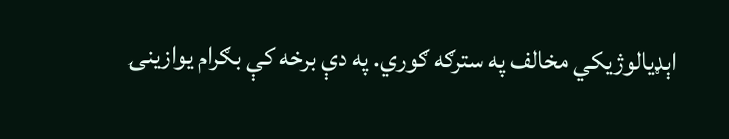اېډیالوژیکي مخالف په سترګه ګوري. په دې برخه کې بګرام یوازینۍ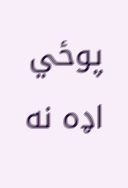پوځي اډه نه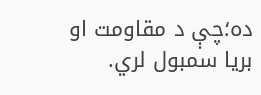ده؛چې د مقاومت او بریا سمبول لري.